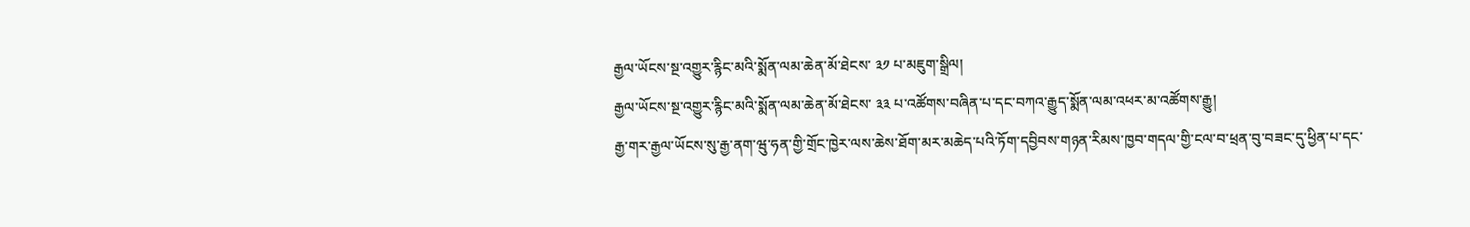རྒྱལ་ཡོངས་སྔ་འགྱུར་རྙིང་མའི་སྨོན་ལམ་ཆེན་མོ་ཐེངས་ ༣༡ པ་མཇུག་སྒྲིལ།
རྒྱལ་ཡོངས་སྔ་འགྱུར་རྙིང་མའི་སྨོན་ལམ་ཆེན་མོ་ཐེངས་ ༣༣ པ་འཚོགས་བཞིན་པ་དང་བཀའ་རྒྱུད་སྨོན་ལམ་འཕར་མ་འཚོགས་རྒྱུ།
རྒྱ་གར་རྒྱལ་ཡོངས་སུ་རྒྱ་ནག་ཝུ་ཧན་གྱི་གྲོང་ཁྱེར་ལས་ཆེས་ཐོག་མར་མཆེད་པའི་ཏོག་དབྱིབས་གཉན་རིམས་ཁྱབ་གདལ་གྱི་ངལ་བ་ཕྲན་བུ་བཟང་དུ་ཕྱིན་པ་དང་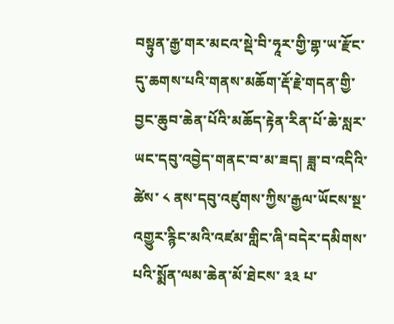བསྟུན་རྒྱ་གར་མངའ་སྡེ་བི་ཧཱར་གྱི་གྷ་ཡ་རྫོང་དུ་ཆགས་པའི་གནས་མཆོག་རྡོ་རྗེ་གདན་གྱི་བྱང་ཆུབ་ཆེན་པོའི་མཆོད་རྟེན་རིན་པོ་ཆེ་སླར་ཡང་དབུ་འབྱེད་གནང་བ་མ་ཟད། ཟླ་བ་འདིའི་ཚེས་ ༨ ནས་དབུ་འཛུགས་ཀྱིས་རྒྱལ་ཡོངས་སྔ་འགྱུར་རྙིང་མའི་འཛམ་གླིང་ཞི་བདེར་དམིགས་པའི་སྨོན་ལམ་ཆེན་མོ་ཐེངས་ ༣༣ པ་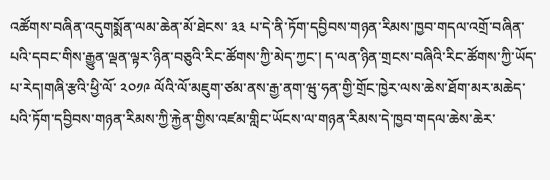འཚོགས་བཞིན་འདུགསྨོན་ལམ་ཆེན་མོ་ཐེངས་ ༣༣ པ་དེ་ནི་ཏོག་དབྱིབས་གཉན་རིམས་ཁྱབ་གདལ་འགྲོ་བཞིན་པའི་དབང་གིས་རྒྱུན་ལྡན་ལྟར་ཉིན་བཅུའི་རིང་ཚོགས་ཀྱི་མེད་ཀྱང་། ད་ལན་ཉིན་གྲངས་བཞིའི་རིང་ཚོགས་ཀྱི་ཡོད་པ་རེད།གཞི་རྩའི་ཕྱི་ལོ་ ༢༠༡༩ ལོའི་ལོ་མཇུག་ཙམ་ནས་རྒྱ་ནག་ཝུ་ཧན་གྱི་གྲོང་ཁྱེར་ལས་ཆེས་ཐོག་མར་མཆེད་པའི་ཏོག་དབྱིབས་གཉན་རིམས་ཀྱི་རྐྱེན་གྱིས་འཛམ་གླིང་ཡོངས་ལ་གཉན་རིམས་དེ་ཁྱབ་གདལ་ཆེས་ཆེར་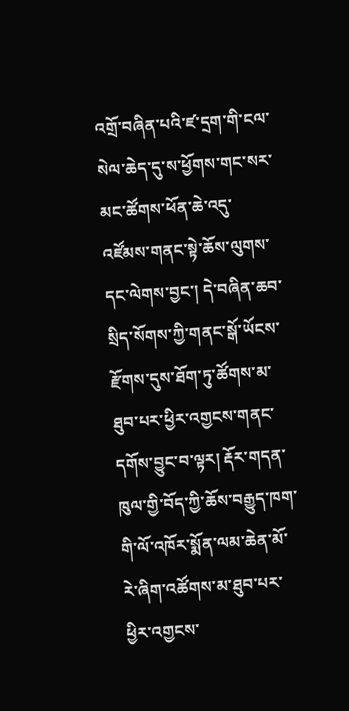འགྲོ་བཞིན་པའི་ཛ་དྲག་གི་ངལ་སེལ་ཆེད་དུ་ས་ཕྱོགས་གང་སར་མང་ཚོགས་ཕོན་ཆེ་འདུ་འཛོམས་གནང་སྟེ་ཆོས་ལུགས་དང་ལེགས་བྱང་། དེ་བཞིན་ཆབ་སྲིད་སོགས་ཀྱི་གནང་སྒོ་ཡོངས་རྫོགས་དུས་ཐོག་ཏུ་ཚོགས་མ་ཐུབ་པར་ཕྱིར་འགྱངས་གནང་དགོས་བྱུང་བ་ལྟར། རྡོར་གདན་ཁུལ་གྱི་བོད་ཀྱི་ཆོས་བརྒྱུད་ཁག་གི་ལོ་འཁོར་སྨོན་ལམ་ཆེན་མོ་རེ་ཞིག་འཚོགས་མ་ཐུབ་པར་ཕྱིར་འགྱངས་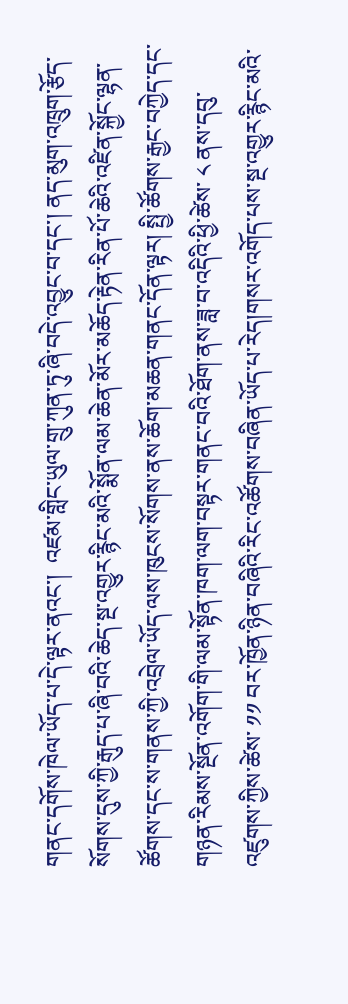གནང་དགོས་ཁེལ་ཡོད་པ་དེ་ལྟར་ནའང་།  འཛམ་གླིང་ཡུལ་གྲུ་ཀུན་ཏུ་ཞི་བདེ་འབྱུང་བ་དང་། ནད་མུག་འཁྲུག་རྩོད་སོགས་དུས་ཀྱི་རྒུད་པ་ཞི་བའི་ཆེད་སྔ་འགྱུར་རྙིང་མའི་སྨོན་ལམ་ཆེན་མོར་མཆོད་རྟེན་རིན་པོ་ཆེའི་འཛིན་སྐྱོང་ལྷན་ཚོགས་དང་ས་གནས་ཀྱི་འབྲེལ་ཡོད་ལས་ཁུངས་སོགས་ནས་ཆོག་མཆན་གནང་དོན་ལྟར། སྤྱི་ཚོགས་རྒྱང་བཀྱེད་དང་གཉན་རིམས་སྔོན་འགོག་གི་ལམ་སྟོན་ཁག་ལག་བསྟར་གནང་བའི་ཐོག་ནས་ཟླ་བ་འདིའི་ཕྱི་ཚེས་ ༨ ནས་དབུ་འཛུགས་ཀྱིས་ཚེས་ ༡༡ བར་ཁྱོན་ཉིན་བཞིའི་རིང་འཚོགས་བཞིན་ཡོད་པ་རེད།གསར་འགོད་པས་སྔ་འགྱུར་རྙིང་མའི་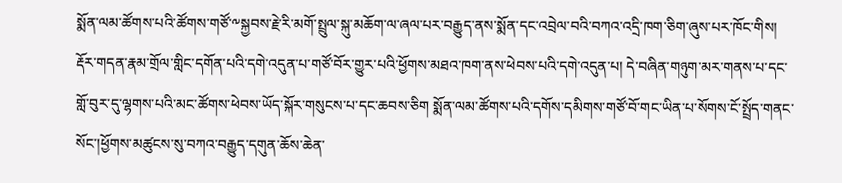སྨོན་ལམ་ཚོགས་པའི་ཚོགས་གཙོ་༸སྐྱབས་རྗེ་རི་མགོ་སྤྲུལ་སྐུ་མཆོག་ལ་ཞལ་པར་བརྒྱུད་ནས་སྨོན་དང་འབྲེལ་བའི་བཀའ་འདྲི་ཁག་ཅིག་ཞུས་པར་ཁོང་གིས།  རྡོར་གདན་རྣམ་གྲོལ་གླིང་དགོན་པའི་དགེ་འདུན་པ་གཙོ་བོར་གྱུར་པའི་ཕྱོགས་མཐའ་ཁག་ནས་ཕེབས་པའི་དགེ་འདུན་པ། དེ་བཞིན་གཉུག་མར་གནས་པ་དང་གློ་བུར་དུ་ལྷགས་པའི་མང་ཚོགས་ཕེབས་ཡོད་སྐོར་གསུངས་པ་དང་ཆབས་ཅིག སྨོན་ལམ་ཚོགས་པའི་དགོས་དམིགས་གཙོ་བོ་གང་ཡིན་པ་སོགས་ངོ་སྤྲོད་གནང་སོང་།ཕྱོགས་མཚུངས་སུ་བཀའ་བརྒྱུད་དགུན་ཆོས་ཆེན་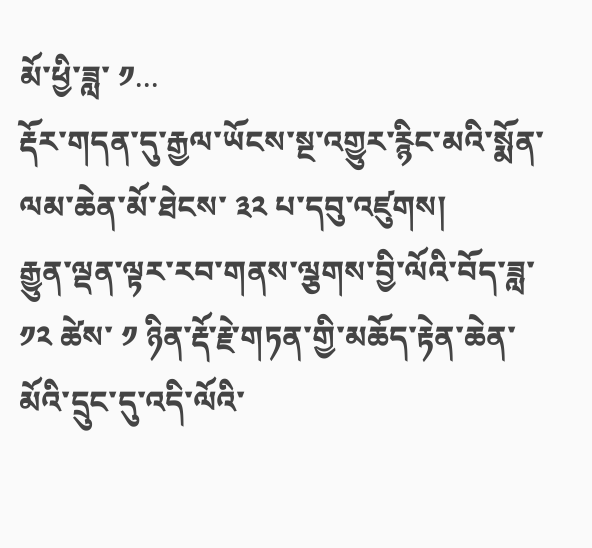མོ་ཕྱི་ཟླ་ ༡...
རྡོར་གདན་དུ་རྒྱལ་ཡོངས་སྔ་འགྱུར་རྙིང་མའི་སྨོན་ལམ་ཆེན་མོ་ཐེངས་ ༣༢ པ་དབུ་འཛུགས།
རྒྱུན་ལྡན་ལྟར་རབ་གནས་ལྕགས་བྱི་ལོའི་བོད་ཟླ་ ༡༢ ཚེས་ ༡ ཉིན་རྡོ་རྗེ་གཏན་གྱི་མཆོད་རྟེན་ཆེན་མོའི་དྲུང་དུ་འདི་ལོའི་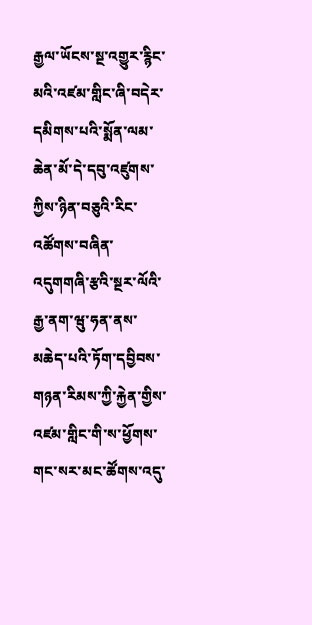རྒྱལ་ཡོངས་སྔ་འགྱུར་རྙིང་མའི་འཛམ་གླིང་ཞི་བདེར་དམིགས་པའི་སྨོན་ལམ་ཆེན་མོ་དེ་དབུ་འཛུགས་ཀྱིས་ཉིན་བཅུའི་རིང་འཚོགས་བཞིན་འདུགགཞི་རྩའི་སྔར་ལོའི་རྒྱ་ནག་ཝུ་ཧན་ནས་མཆེད་པའི་ཏོག་དབྱིབས་གཉན་རིམས་ཀྱི་རྐྱེན་གྱིས་འཛམ་གླིང་གི་ས་ཕྱོགས་གང་སར་མང་ཚོགས་འདུ་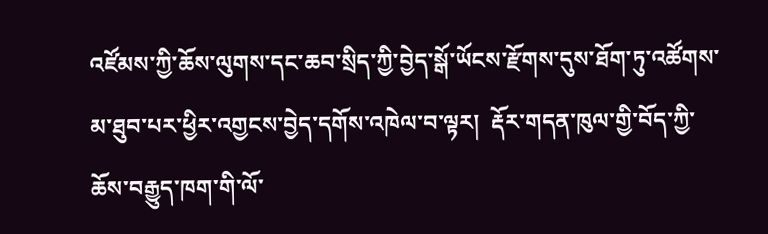འཛོམས་ཀྱི་ཆོས་ལུགས་དང་ཆབ་སྲིད་ཀྱི་བྱེད་སྒོ་ཡོངས་རྫོགས་དུས་ཐོག་ཏུ་འཚོགས་མ་ཐུབ་པར་ཕྱིར་འགྱངས་བྱེད་དགོས་འཁེལ་བ་ལྟར།  རྡོར་གདན་ཁུལ་གྱི་བོད་ཀྱི་ཆོས་བརྒྱུད་ཁག་གི་ལོ་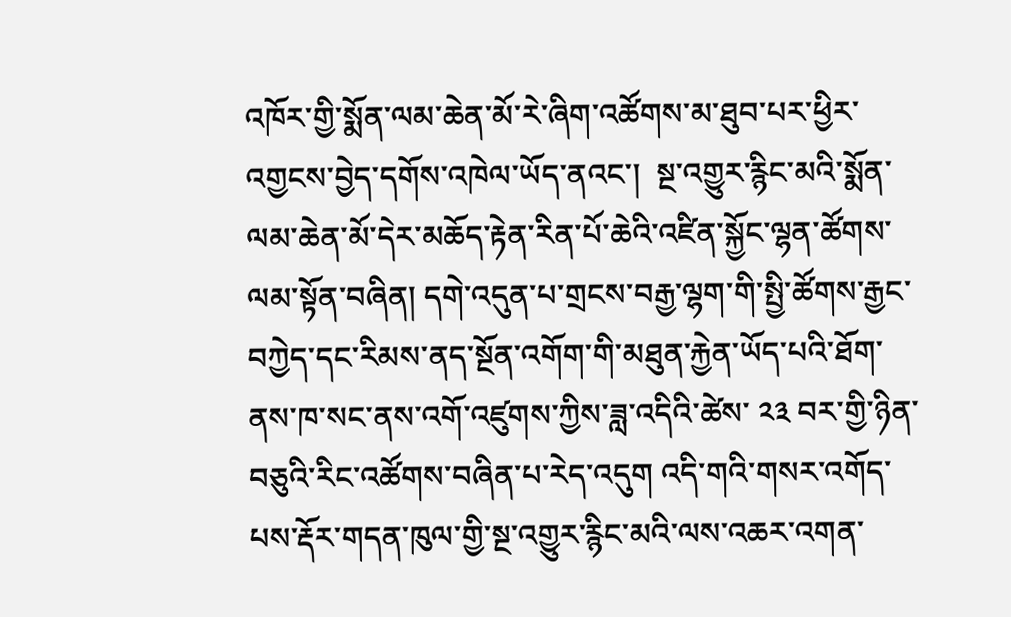འཁོར་གྱི་སྨོན་ལམ་ཆེན་མོ་རེ་ཞིག་འཚོགས་མ་ཐུབ་པར་ཕྱིར་འགྱངས་བྱེད་དགོས་འཁེལ་ཡོད་ནའང་།  སྔ་འགྱུར་རྙིང་མའི་སྨོན་ལམ་ཆེན་མོ་དེར་མཆོད་རྟེན་རིན་པོ་ཆེའི་འཛིན་སྐྱོང་ལྷན་ཚོགས་ལམ་སྟོན་བཞིན། དགེ་འདུན་པ་གྲངས་བརྒྱ་ལྷག་གི་སྤྱི་ཚོགས་རྒྱང་བཀྱེད་དང་རིམས་ནད་སྔོན་འགོག་གི་མཐུན་རྐྱེན་ཡོད་པའི་ཐོག་ནས་ཁ་སང་ནས་འགོ་འཛུགས་ཀྱིས་ཟླ་འདིའི་ཚེས་ ༢༣ བར་གྱི་ཉིན་བཅུའི་རིང་འཚོགས་བཞིན་པ་རེད་འདུག འདི་གའི་གསར་འགོད་པས་རྡོར་གདན་ཁུལ་གྱི་སྔ་འགྱུར་རྙིང་མའི་ལས་འཆར་འགན་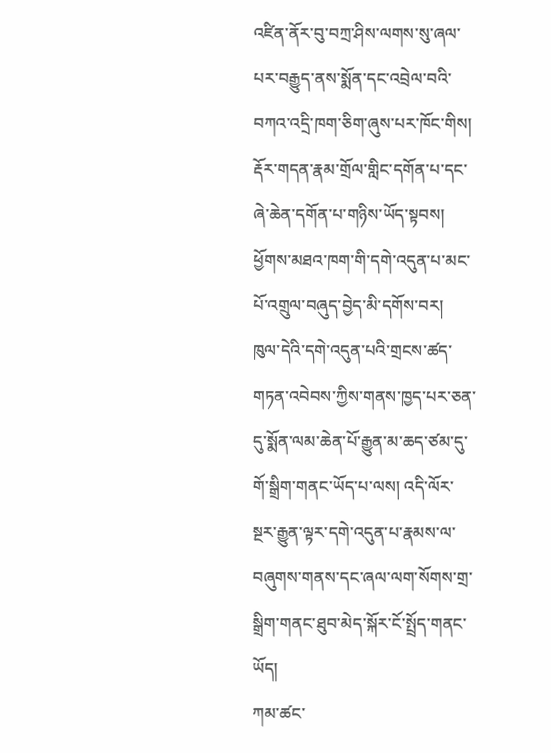འཛིན་ནོར་བུ་བཀྲ་ཤིས་ལགས་སུ་ཞལ་པར་བརྒྱུད་ནས་སྨོན་དང་འབྲེལ་བའི་བཀའ་འདྲི་ཁག་ཅིག་ཞུས་པར་ཁོང་གིས།  རྡོར་གདན་རྣམ་གྲོལ་གླིང་དགོན་པ་དང་ཞེ་ཆེན་དགོན་པ་གཉིས་ཡོད་སྟབས། ཕྱོགས་མཐའ་ཁག་གི་དགེ་འདུན་པ་མང་པོ་འགྲུལ་བཞུད་བྱེད་མི་དགོས་བར།  ཁུལ་དེའི་དགེ་འདུན་པའི་གྲངས་ཚད་གཏན་འབེབས་ཀྱིས་གནས་ཁྱད་པར་ཅན་དུ་སྨོན་ལམ་ཆེན་པོ་རྒྱུན་མ་ཆད་ཙམ་དུ་གོ་སྒྲིག་གནང་ཡོད་པ་ལས། འདི་ལོར་སྔར་རྒྱུན་ལྟར་དགེ་འདུན་པ་རྣམས་ལ་བཞུགས་གནས་དང་ཞལ་ལག་སོགས་གྲ་སྒྲིག་གནང་ཐུབ་མེད་སྐོར་ངོ་སྤྲོད་གནང་ཡོད།
ཀམ་ཚང་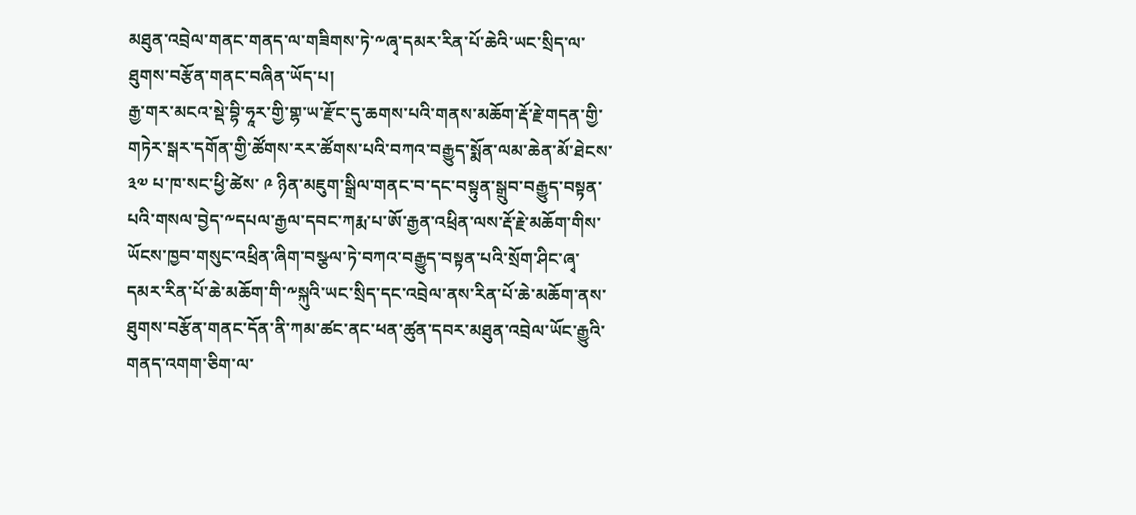མཐུན་འབྲེལ་གནང་གནད་ལ་གཟིགས་ཏེ་༸ཞྭ་དམར་རིན་པོ་ཆེའི་ཡང་སྲིད་ལ་ཐུགས་བརྩོན་གནང་བཞིན་ཡོད་པ།
རྒྱ་གར་མངའ་སྡེ་བྷི་ཧཱར་གྱི་གྷ་ཡ་རྫོང་དུ་ཆགས་པའི་གནས་མཆོག་རྡོ་རྗེ་གདན་གྱི་གཏེར་སྒར་དགོན་གྱི་ཚོགས་རར་ཚོགས་པའི་བཀའ་བརྒྱུད་སྨོན་ལམ་ཆེན་མོ་ཐེངས་ ༣༧ པ་ཁ་སང་ཕྱི་ཚེས་ ༩ ཉིན་མཇུག་སྒྲིལ་གནང་བ་དང་བསྟུན་སྒྲུབ་བརྒྱུད་བསྟན་པའི་གསལ་བྱེད་༸དཔལ་རྒྱལ་དབང་ཀརྨ་པ་ཨོ་རྒྱན་འཕྲིན་ལས་རྡོ་རྗེ་མཆོག་གིས་ཡོངས་ཁྱབ་གསུང་འཕྲིན་ཞིག་བསྩལ་ཏེ་བཀའ་བརྒྱུད་བསྟན་པའི་སྲོག་ཤིང་ཞྭ་དམར་རིན་པོ་ཆེ་མཆོག་གི་༸སྐུའི་ཡང་སྲིད་དང་འབྲེལ་ནས་རིན་པོ་ཆེ་མཆོག་ནས་ཐུགས་བརྩོན་གནང་དོན་ནི་ཀམ་ཚང་ནང་ཕན་ཚུན་དབར་མཐུན་འབྲེལ་ཡོང་རྒྱུའི་གནད་འགག་ཅིག་ལ་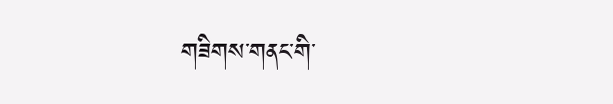གཟིགས་གནང་གི་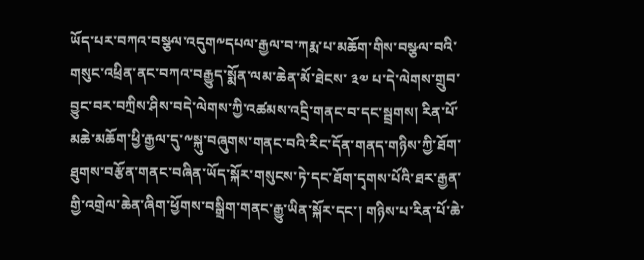ཡོད་པར་བཀའ་བསྩལ་འདུག༸དཔལ་རྒྱལ་བ་ཀརྨ་པ་མཆོག་གིས་བསྩལ་བའི་གསུང་འཕྲིན་ནང་བཀའ་བརྒྱུད་སྨོན་ལམ་ཆེན་མོ་ཐེངས་ ༣༧ པ་དེ་ལེགས་གྲུབ་བྱུང་བར་བཀྲིས་ཤིས་བདེ་ལེགས་ཀྱི་འཚམས་འདྲི་གནང་བ་དང་སྦྲགས། རིན་པོ་མཆེ་མཆོག་ཕྱི་རྒྱལ་དུ་༸སྐུ་བཞུགས་གནང་བའི་རིང་དོན་གནད་གཉིས་ཀྱི་ཐོག་ཐུགས་བརྩོན་གནང་བཞིན་ཡོད་སྐོར་གསུངས་ཏེ་དང་ཐོག་དྭགས་པོའི་ཐར་རྒྱན་གྱི་འགྲེལ་ཆེན་ཞིག་ཕྱོགས་བསྒྲིག་གནང་རྒྱུ་ཡིན་སྐོར་དང་། གཉིས་པ་རིན་པོ་ཆེ་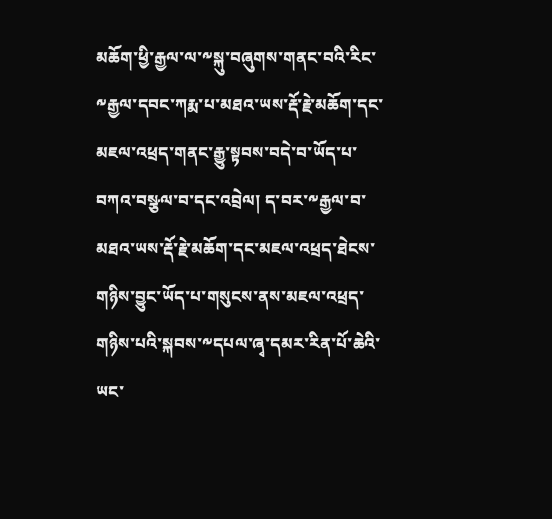མཆོག་ཕྱི་རྒྱལ་ལ་༸སྐུ་བཞུགས་གནང་བའི་རིང་༸རྒྱལ་དབང་ཀརྨ་པ་མཐའ་ཡས་རྡོ་རྗེ་མཆོག་དང་མཇལ་འཕྲད་གནང་རྒྱུ་སྟབས་བདེ་བ་ཡོད་པ་བཀའ་བསྩལ་བ་དང་འབྲེལ། ད་བར་༸རྒྱལ་བ་མཐའ་ཡས་རྡོ་རྗེ་མཆོག་དང་མཇལ་འཕྲད་ཐེངས་གཉིས་བྱུང་ཡོད་པ་གསུངས་ནས་མཇལ་འཕྲད་གཉིས་པའི་སྐབས་༸དཔལ་ཞྭ་དམར་རིན་པོ་ཆེའི་ཡང་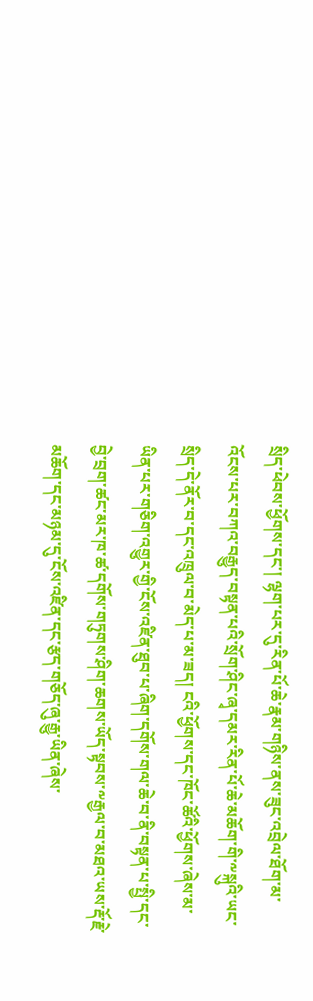སྲིད་ཕེབས་ཕྱོགས་དང་། ལྷག་པར་དུ་རིན་པོ་ཆེ་རྣམ་གཉིས་ནས་ཟུང་འབྲེལ་ཐོག་མ་འོངས་པར་བཀའ་བརྒྱུད་བསྟན་པའི་སྲོག་ཤིང་ཞྭ་དམར་རིན་པོ་ཆེ་མཆོག་གི་༸སྐུའི་ཡང་སྲིད་དེ་ནོར་བ་དང་འཁྲུལ་བ་མེད་པ་མ་ཟད། ངའི་ཕྱོགས་དང་ཁོང་ཚོའི་ཕྱོགས་ཞེས་མ་ཡིན་པར་གཅིག་འགྱུར་གྱི་ངོས་འཛིན་ཐུབ་པ་ཞིག་དགོས་གལ་ཆེ་བ་ནི་བསྟན་པ་སྤྱི་དང་བྱེ་བྲག་ཚང་མར་ཁ་ཚ་དགོས་གཏུགས་ཤིག་ཆགས་ཡོད་སྟབས་༸རྒྱལ་བ་མཐའ་ཡས་རྡོ་རྗེ་མཆོག་དང་མཉམ་དུ་ངོས་འཛིན་དང་རྩད་གཅོད་ཞུ་རྒྱུ་ཡིན་ཞེས་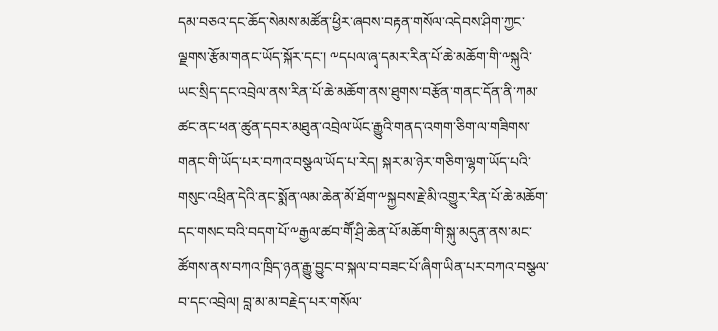དམ་བཅའ་དང་ཆོད་སེམས་མཚོན་ཕྱིར་ཞབས་བརྟན་གསོལ་འདེབས་ཤིག་ཀྱང་ལྗགས་རྩོམ་གནང་ཡོད་སྐོར་དང་། ༸དཔལ་ཞྭ་དམར་རིན་པོ་ཆེ་མཆོག་གི་༸སྐུའི་ཡང་སྲིད་དང་འབྲེལ་ནས་རིན་པོ་ཆེ་མཆོག་ནས་ཐུགས་བརྩོན་གནང་དོན་ནི་ཀམ་ཚང་ནང་ཕན་ཚུན་དབར་མཐུན་འབྲེལ་ཡོང་རྒྱུའི་གནད་འགག་ཅིག་ལ་གཟིགས་གནང་གི་ཡོད་པར་བཀའ་བསྩལ་ཡོད་པ་རེད། སྐར་མ་ཉེར་གཅིག་ལྷག་ཡོད་པའི་གསུང་འཕྲིན་དེའི་ནང་སྨོན་ལམ་ཆེན་མོ་ཐོག་༸སྐྱབས་རྗེ་མི་འགྱུར་རིན་པོ་ཆེ་མཆོག་དང་གསང་བའི་བདག་པོ་༸རྒྱལ་ཚབ་གཽ་ཤྲི་ཆེན་པོ་མཆོག་གི་སྐུ་མདུན་ནས་མང་ཚོགས་ནས་བཀའ་ཁྲིད་ཉན་རྒྱུ་བྱུང་བ་སྐལ་བ་བཟང་པོ་ཞིག་ཡིན་པར་བཀའ་བསྩལ་བ་དང་འབྲེལ། བླ་མ་མ་བརྗེད་པར་གསོལ་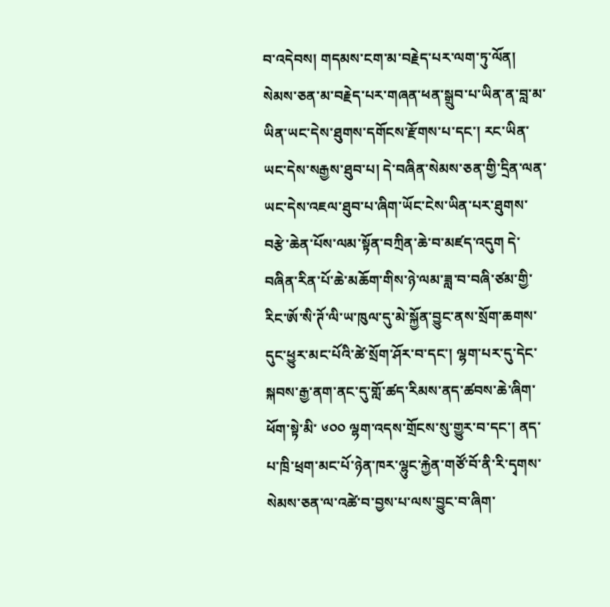བ་འདེབས། གདམས་ངག་མ་བརྗེད་པར་ལག་ཏུ་ལོན། སེམས་ཅན་མ་བརྗེད་པར་གཞན་ཕན་སྒྲུབ་པ་ཡིན་ན་བླ་མ་ཡིན་ཡང་དེས་ཐུགས་དགོངས་རྫོགས་པ་དང་། རང་ཡིན་ཡང་དེས་སརྒྱས་ཐུབ་པ། དེ་བཞིན་སེམས་ཅན་གྱི་དྲིན་ལན་ཡང་དེས་འཇལ་ཐུབ་པ་ཞིག་ཡོང་ངེས་ཡིན་པར་ཐུགས་བརྩེ་ཆེན་པོས་ལམ་སྟོན་བཀྲིན་ཆེ་བ་མཛད་འདུག དེ་བཞིན་རིན་པོ་ཆེ་མཆོག་གིས་ཉེ་ལམ་ཟླ་བ་བཞི་ཙམ་གྱི་རིང་ཨོ་སི་ཊོ་ལི་ཡ་ཁུལ་དུ་མེ་སྐྱོན་བྱུང་ནས་སྲོག་ཆགས་དུང་ཕྱུར་མང་པོའི་ཚེ་སྲོག་ཤོར་བ་དང་། ལྷག་པར་དུ་དེང་སྐབས་རྒྱ་ནག་ནང་དུ་གློ་ཚད་རིམས་ནད་ཚབས་ཆེ་ཞིག་ཕོག་སྟེ་མི་ ༦༠༠ ལྷག་འདས་གྲོངས་སུ་གྱུར་བ་དང་། ནད་པ་ཁྲི་ཕྲག་མང་པོ་ཉེན་ཁར་ལྷུང་རྐྱེན་གཙོ་བོ་ནི་རི་དྭགས་སེམས་ཅན་ལ་འཚེ་བ་བྱས་པ་ལས་བྱུང་བ་ཞིག་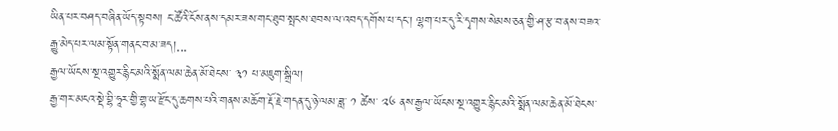ཡིན་པར་བཤད་བཞིན་ཡོད་སྟབས། ང་ཚོའི་ངོས་ནས་དམར་ཟས་གང་ཐུབ་སྤངས་ཐབས་ལ་འབད་དགོས་པ་དང་། ལྷག་པར་དུ་རི་དྭགས་སེམས་ཅན་གྱི་ཤ་རྩ་བ་ནས་བཟའ་རྒྱུ་མེད་པར་ལམ་སྟོན་གནང་བ་མ་ཟད།...
རྒྱལ་ཡོངས་སྔ་འགྱུར་རྙིང་མའི་སྨོན་ལམ་ཆེན་མོ་ཐེངས་ ༣༡ པ་མཇུག་སྒྲིལ།
རྒྱ་གར་མངའ་སྡེ་བྷི་ཧཱར་གྱི་གྷ་ཡ་རྫོང་དུ་ཆགས་པའི་གནས་མཆོག་རྡོ་རྗེ་གདན་དུ་ཉེ་ལམ་ཟླ་ ༡ ཚེས་ ༢༦ ནས་རྒྱལ་ཡོངས་སྔ་འགྱུར་རྙིང་མའི་སྨོན་ལམ་ཆེན་མོ་ཐེངས་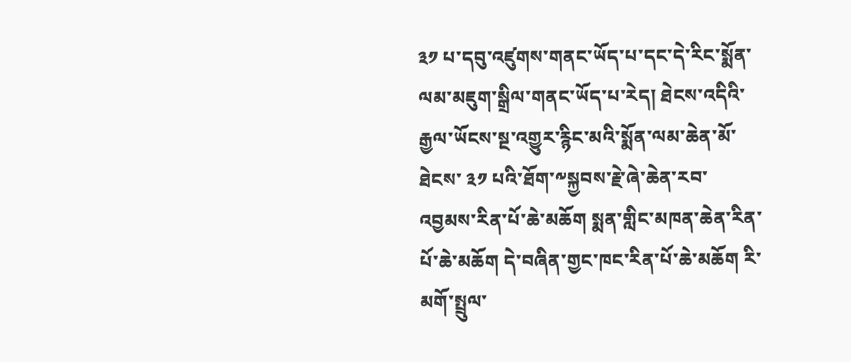༣༡ པ་དབུ་འཛུགས་གནང་ཡོད་པ་དང་དེ་རིང་སྨོན་ལམ་མཇུག་སྒྲིལ་གནང་ཡོད་པ་རེད། ཐེངས་འདིའི་རྒྱལ་ཡོངས་སྔ་འགྱུར་རྙིང་མའི་སྨོན་ལམ་ཆེན་མོ་ཐེངས་ ༣༡ པའི་ཐོག་༸སྐྱབས་རྗེ་ཞེ་ཆེན་རབ་འབྱམས་རིན་པོ་ཆེ་མཆོག སྨན་གླིང་མཁན་ཆེན་རིན་པོ་ཆེ་མཆོག དེ་བཞིན་གྱང་ཁང་རིན་པོ་ཆེ་མཆོག རི་མགོ་སྤྲུལ་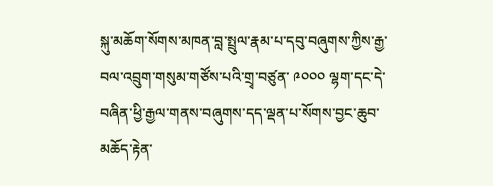སྐུ་མཆོག་སོགས་མཁན་བླ་སྤྲུལ་རྣམ་པ་དབུ་བཞུགས་ཀྱིས་རྒྱ་བལ་འབྲུག་གསུམ་གཙོས་པའི་གྲྭ་བཙུན་ ༩༠༠༠ ལྷག་དང་དེ་བཞིན་ཕྱི་རྒྱལ་གནས་བཞུགས་དད་ལྡན་པ་སོགས་བྱང་ཆུབ་མཆོད་རྟེན་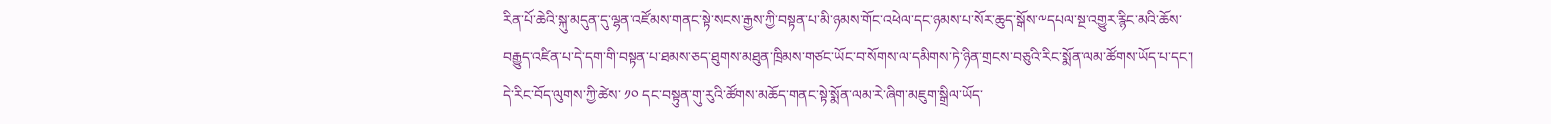རིན་པོ་ཆེའི་སྐུ་མདུན་དུ་ལྷན་འཛོམས་གནང་སྟེ་སངས་རྒྱས་ཀྱི་བསྟན་པ་མི་ཉམས་གོང་འཕེལ་དང་ཉམས་པ་སོར་ཆུད་སྒོས་༸དཔལ་སྔ་འགྱུར་རྙིང་མའི་ཆོས་བརྒྱུད་འཛིན་པ་དེ་དག་གི་བསྟན་པ་ཐམས་ཅད་ཐུགས་མཐུན་ཁྲིམས་གཙང་ཡོང་བ་སོགས་ལ་དམིགས་ཏེ་ཉིན་གྲངས་བཅུའི་རིང་སྨོན་ལམ་ཚོགས་ཡོད་པ་དང་། དེ་རིང་བོད་ལུགས་ཀྱི་ཚེས་ ༡༠ དང་བསྟུན་གུ་རུའི་ཚོགས་མཆོད་གནང་སྟེ་སྨོན་ལམ་རེ་ཞིག་མཇུག་སྒྲིལ་ཡོད་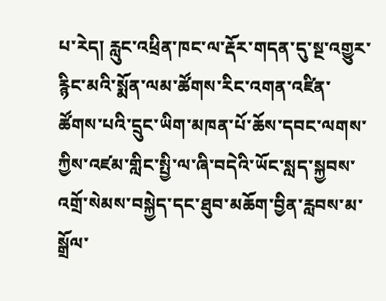པ་རེད། རླུང་འཕྲིན་ཁང་ལ་རྡོར་གདན་དུ་སྔ་འགྱུར་རྙིང་མའི་སྨོན་ལམ་ཚོགས་རིང་འགན་འཛིན་ཚོགས་པའི་དྲུང་ཡིག་མཁན་པོ་ཆོས་དབང་ལགས་ཀྱིས་འཛམ་གླིང་སྤྱི་ལ་ཞི་བདེའི་ཡོང་སླད་སྐྱབས་འགྲོ་སེམས་བསྐྱེད་དང་ཐུབ་མཆོག་བྱིན་རླབས་མ་ སྒྲོལ་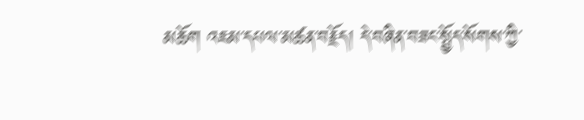མཆོག འཇམ་དཔལ་མཚན་བརྗོད། དེ་བཞིན་བཟང་སྤྱོད་སོགས་ཀྱི་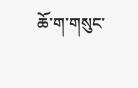ཆོ་ག་གསུང་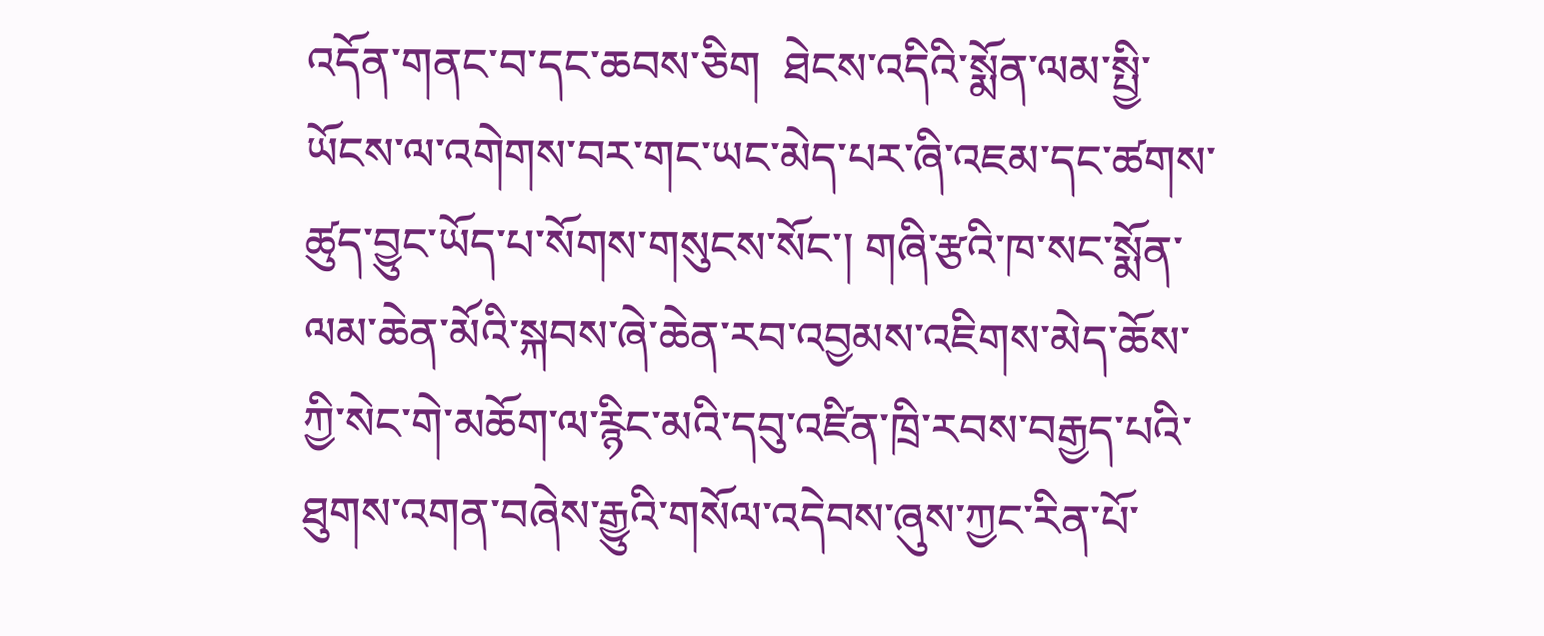འདོན་གནང་བ་དང་ཆབས་ཅིག  ཐེངས་འདིའི་སྨོན་ལམ་སྤྱི་ཡོངས་ལ་འགེགས་བར་གང་ཡང་མེད་པར་ཞི་འཇམ་དང་ཚགས་ཚུད་བྱུང་ཡོད་པ་སོགས་གསུངས་སོང་། གཞི་རྩའི་ཁ་སང་སྨོན་ལམ་ཆེན་མོའི་སྐབས་ཞེ་ཆེན་རབ་འབྱམས་འཇིགས་མེད་ཆོས་ཀྱི་སེང་གེ་མཆོག་ལ་རྙིང་མའི་དབུ་འཛིན་ཁྲི་རབས་བརྒྱད་པའི་ཐུགས་འགན་བཞེས་རྒྱུའི་གསོལ་འདེབས་ཞུས་ཀྱང་རིན་པོ་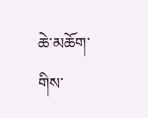ཆེ་མཆོག་གིས་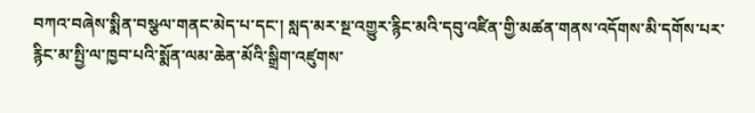བཀའ་བཞེས་སྨིན་བསྩལ་གནང་མེད་པ་དང་། སླད་མར་སྔ་འགྱུར་རྙིང་མའི་དབུ་འཛིན་གྱི་མཚན་གནས་འདོགས་མི་དགོས་པར་རྙིང་མ་སྤྱི་ལ་ཁྱབ་པའི་སྨོན་ལམ་ཆེན་མོའི་སྒྲིག་འཛུགས་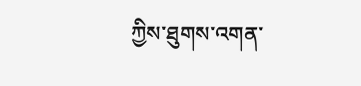ཀྱིས་ཐུགས་འགན་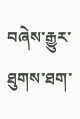བཞེས་རྒྱུར་ཐུགས་ཐག་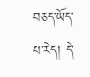བཅད་ཡོད་པ་རེད། དེ་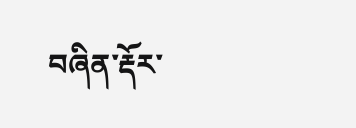བཞིན་རྡོར་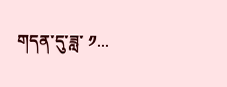གདན་དུ་ཟླ་ ༡...